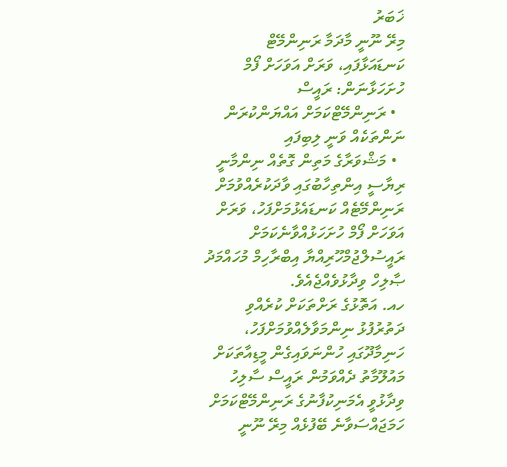ޚަބަރު
މިރޭ ނޫނީ މާދަމާ ރަނިންމޭޓް ކަނޑައަޅާފައި، ވަރަށް އަވަހަށް ފޯމް ހުށަހަޅާނަން: ރައީސް
  • ރަނިންމޭޓްކަމަށް އައްޔަންކުރަން ނަންތަކެއް ވަނީ ލިބިފައި
  • މަޝްވަރާގެ މަތިން ގޮތެއް ނިންމާނީ
ރިޔާސީ އިންތިހާބުގައި ވާދަކުރެއްވުމަށް ރަނިންމޭޓެއް ކަނޑައެޅުމަށްފަހު، ވަރަށް އަވަހަށް ފޯމް ހުށަހަޅުއްވާނެކަމަށް ރައީސުލްޖުމްހޫރިއްޔާ އިބްރާހިމް މުހައްމަދު ޞާލިހް ވިދާޅުވެއްޖެއެވެ.
ހއ. އަތޮޅުގެ ރަށްތަކަށް ކުރެއްވި ދަތުރުފުޅު ނިންމަވާލެއްވުމަށްފަހު، ހަނިމާދޫގައި ހުންނަވައިގެން މީޑިއާތަކަށް މައުލޫމާތު ދެއްވަމުން ރައީސް ސާލިހު ވިދާޅުވީ އެމަނިކުފާނުގެ ރަނިންމޭޓްކަމަށް ހަމަޖައްސަވާނެ ބޭފުޅެއް މިރޭ ނޫނީ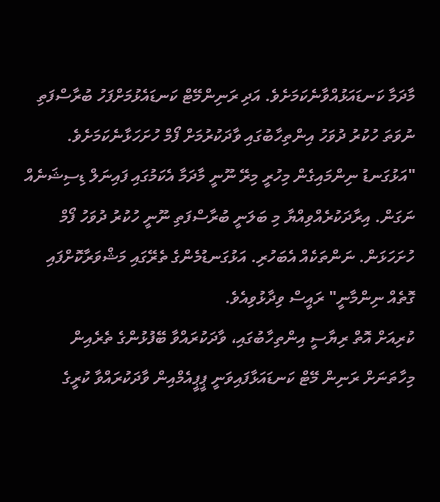މާދަމާ ކަނޑައަޅުއްވާނެކަމަށެވެ. އަދި ރަނިންމޭޓް ކަނޑައެޅުމަށްފަހު ބުރާސްފަތި ނުވަތަ ހުކުރު ދުވަހު އިންތިހާބުގައި ވާދަކުރުމަށް ފޯމް ހުށަހަޅާނެކަމަށެވެ.
"އަޅުގަނޑު ނިންމައިގެން މިހުރީ މިރޭ ނޫނީ މާދަމާ އެކަމުގައި ފައިނަލް ޑިސިޝަނެއް ނަގަން. އިރާދަކުރެއްވިއްޔާ މި ބަލަނީ ބުރާސްފަތި ނޫނީ ހުކުރު ދުވަހު ފޯމް ހުށަހަޅަން. ނަންތަކެއް އެބަހުރި. އަޅުގަނޑުމެންގެ ތެރޭގައި މަޝްވަރާކޮށްފައި ގޮތެއް ނިންމާނީ" ރައީސް ވިދާޅުވިއެވެ.
ކުރިއަށް އޮތް ރިޔާސީ އިންތިހާބުގައި، ވާދަކުރައްވާ ބޭފުޅުންގެ ތެރެއިން މިހާތަނަށް ރަނިން މޭޓް ކަނޑައަޅާފައިވަނީ ޕީޕީއެމްއިން ވާދަކުރައްވާ ކުރީގެ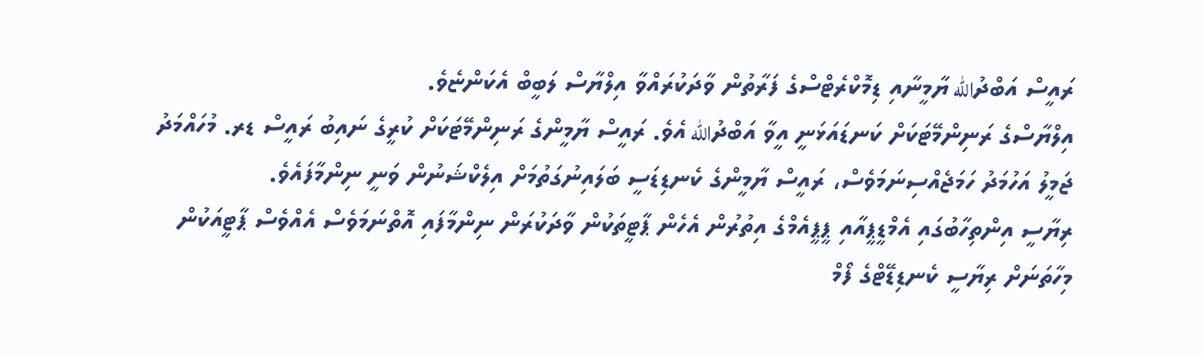ރައީސް އަބްދުالله ޔާމީނާއި ޑިމޮކްރެޓްސްގެ ފަރާތުން ވާދަކުރައްވާ އިލްޔާސް ލަބީބް އެކަންޏެވެ.
އިލްޔާސްގެ ރަނިންމޭޓަކަށް ކަނޑައަޅަނީ އީވާ އަބްދުالله އެވެ. ރައީސް ޔާމީންގެ ރަނިންމޭޓަކަށް ކުރީގެ ނައިބު ރައީސް ޑރ. މުހައްމަދު ޖަމީލު އަހުމަދު ހަމަޖެއްސިނަމަވެސް، ރައީސް ޔާމީންގެ ކެނޑިޑަސީ ބަލައިނުގަތުމަށް އިލެކްޝަނުން ވަނީ ނިންމާފައެވެ.
ރިޔާސީ އިންތިހާބުގައި އެމްޑީޕީއާއި ޕީޕީއެމްގެ އިތުރުން އެހެން ޕާޓީތަކުން ވާދަކުރަން ނިންމާފައި އޮތްނަމަވެސް އެއްވެސް ޕާޓީއަކުން މިހާތަނަށް ރިޔާސީ ކެނޑިޑޭޓްގެ ފޯމް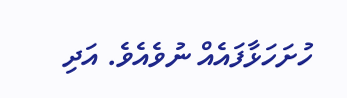ހުށަހަޅާފައެއް ނުވެއެވެ. އަދި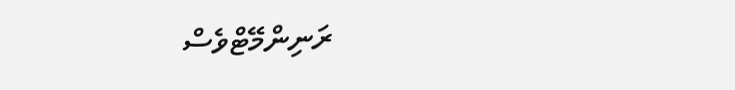ރަނިންމޭޓްވެސް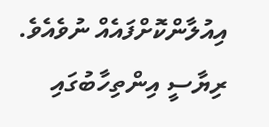އިއުލާންކޮށްފައެއް ނުވެއެވެ.
ރިޔާސީ އިންތިހާބުގައި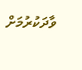ވާދަކުރުމަށް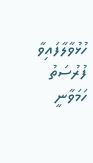ހުޅުވާލާފައިވާ ފުރުސަތު ހަމަވާނީ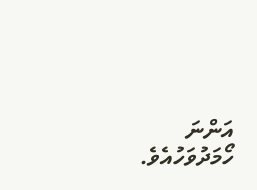އަންނަ ހޯމަދުވަހުއެވެ.